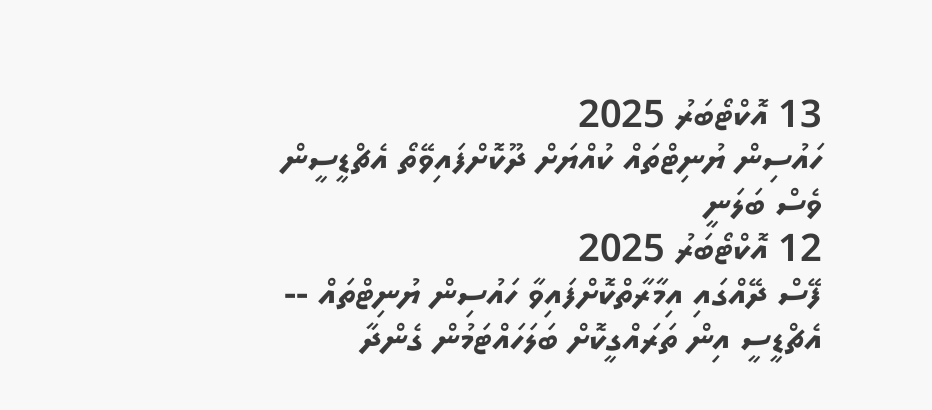13 އޮކްޓޯބަރު 2025
ހައުސިން ޔުނިޓްތައް ކުއްޔަށް ދޫކޮށްފައިވޭތޯ އެޗްޑީސީން ވެސް ބަލަނީ
12 އޮކްޓޯބަރު 2025
ފޭސް ދޭއްގައި އިމާރާތްކޮށްފައިވާ ހައުސިން ޔުނިޓްތައް --
އެޗްޑީސީ އިން ތަރައްގީކޮށް ބަލަހައްޓަމުން ގެންދާ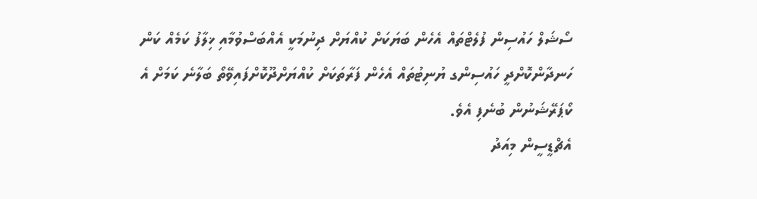ސޯޝަލް ހައުސިން ފުލެޓްތައް އެހެން ބަޔަކަށް ކުއްޔަށް ދިނުމަކީ އެއްބަސްވުމާއި ޚިލާފު ކަމެއް ކަން ހަނދާންކޮށްދީ ހައުސިންގ ޔުނިޓުތައް އެހެން ފަރާތަކަށް ކުއްޔަށްދޫކޮށްފައިވޭތޯ ބަލާނެ ކަމަށް އެ ކޯޕަރޭޝަނުން ބުނެފި އެވެ.
އެޗްޑީސީން މިއަދު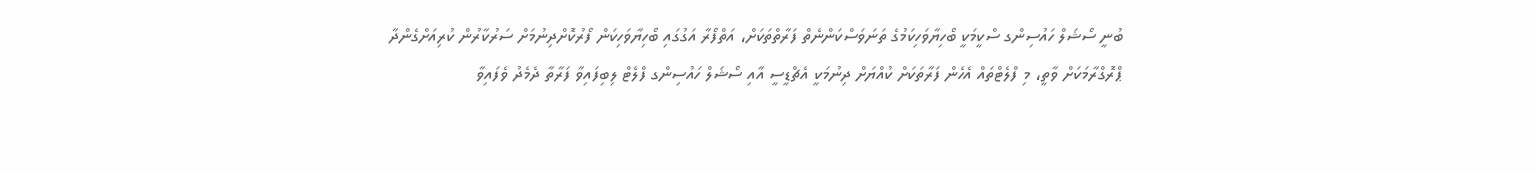ބުނީ ސޯޝަލް ހައުސިންގ ސްކީމަކީ ބޯހިޔާވަހިކަމުގެ ތަނަވަސްކަންނެތް ފަރާތްތަކަށް، އަތްފޯރާ އަގުގައި ބޯހިޔާވަހިކަން ފޯރުކޮށްދިނުމަށް ސަރުކާރުން ކުރިއަށްގެންދާ ޕްރޮގްރާމަކަށް ވާތީ، މި ފްލެޓްތައް އެހެން ފަރާތަކަށް ކުއްޔަށް ދިނުމަކީ އެޗްޑީސީ އާއި ސޯޝަލް ހައުސިންގ ފްލެޓް ލިބިފައިވާ ފަރާތާ ދެމެދު ވެފައިވާ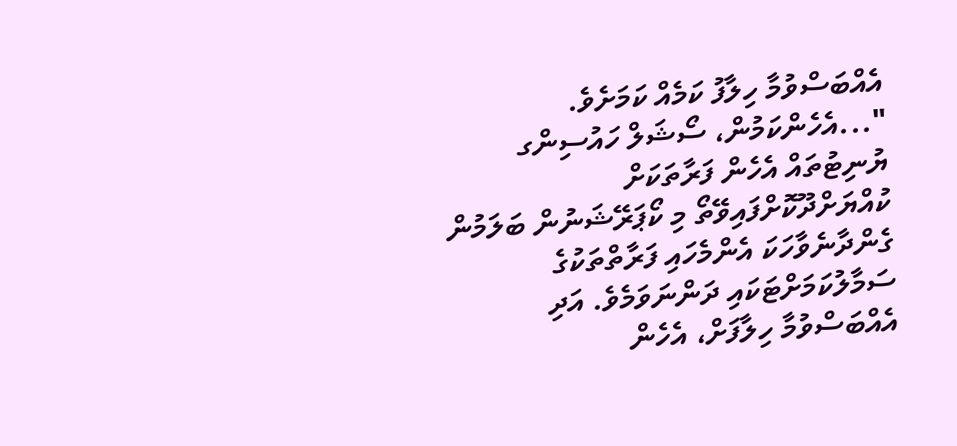އެއްބަސްވުމާ ހިލާފު ކަމެއް ކަމަށެވެ.
"...އެހެންކަމުން، ސޯޝަލް ހައުސިންގ ޔުނިޓުތައް އެހެން ފަރާތަކަށް ކުއްޔަށްދޫކޮށްފައިވޭތޯ މި ކޯޕަރޭޝަނުން ބަލަމުން ގެންދާނެވާހަކަ އެންމެހައި ފަރާތްތަކުގެ ސަމާލުކަމަށްޓަކައި ދަންނަވަމެވެ. އަދި އެއްބަސްވުމާ ހިލާފަށް، އެހެން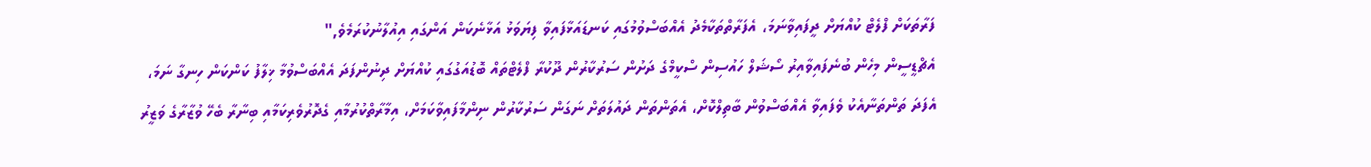ފަރާތަކަށް ފްލެޓް ކުއްޔަށް ދީފައިވާނަމަ، އެފަރާތްތަކާމެދު އެއްބަސްވުމުގައި ކަނޑައަޅާފައިވާ ފިޔަވަޅު އަޅާނެކަން އަންގައި އިއުލާނުކުރަމެވެ,"
އެޗްޑީސީން މިހެން ބުނެފައިވާއިރު ސޯޝަލް ހައުސިން ސްކީމްގެ ދަށުން ސަރުކާރުން ދޫކުރާ ފްލެޓްތައް ބޮޑުއަގުގައި ކުއްޔަށް ދިނުންފަދަ އެއްބަސްވުމާ ޚިލާފު ކަންކަން ހިނގާ ނަމަ، އެފަދަ ތަންތަނާއެކު ވެފައިވާ އެއްބަސްވުން ބާތިލްކޮށް، އެތަންތަން ދައުލަތަށް ނަގަން ސަރުކާރުން ނިންމާފައިވާކަމަށް، އިމާރާތްކުރުމާއި ގެދޮރުވެރިކަމާއި ބިނާރާ ބެހޭ ވުޒާރާގެ ވަޒީރު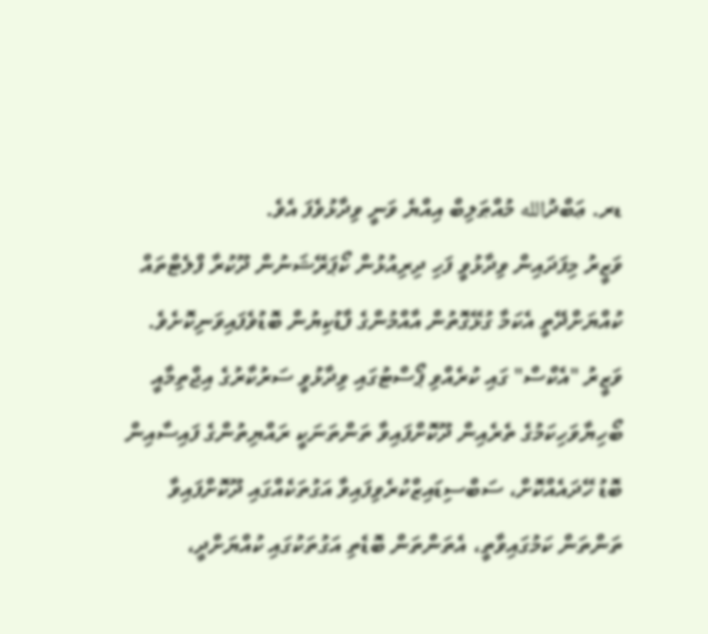ޑރ. ޢަބްދުالله މުއްޠަލިބް އިއްޔެ ވަނީ ވިދާޅުވެފަ އެވެ.
ވަޒީރު މިފަދައިން ވިދާޅުވީ ފަހި ދިރިއުޅުން ކޯޕަރޭޝަނުން ދޫކުރާ ފްލެޓްތައް ކުއްޔަށްދޭތީ އެކަމާ ގުޅޭގޮތުން އާއްމުންގެ ފާޑުކިޔުން ބޮޑުވެފައިވަނިކޮށެވެ.
ވަޒީރު "އެކްސް" ގައި ކުރެއްވި ޕޯސްޓުގައި ވިދާޅުވީ ސަރުކާރުގެ އިޖްތިމާއީ ބޯހިޔާވަހިކަމުގެ ތެރެއިން ދޫކޮށްފައިވާ ތަންތަނަކީ ރައްޔިތުންގެ ފައިސާއިން ބޮޑު ހޭދައެއްކޮށް، ސަބްސިޑައިޒްކުރެވިފައިވާ އަގުތަކެއްގައި ދޫކޮށްފައިވާ ތަންތަން ކަމުގައިވާތީ، އެތަންތަން ބޮޑެތި އަގުތަކުގައި ކުއްޔަށްދީ،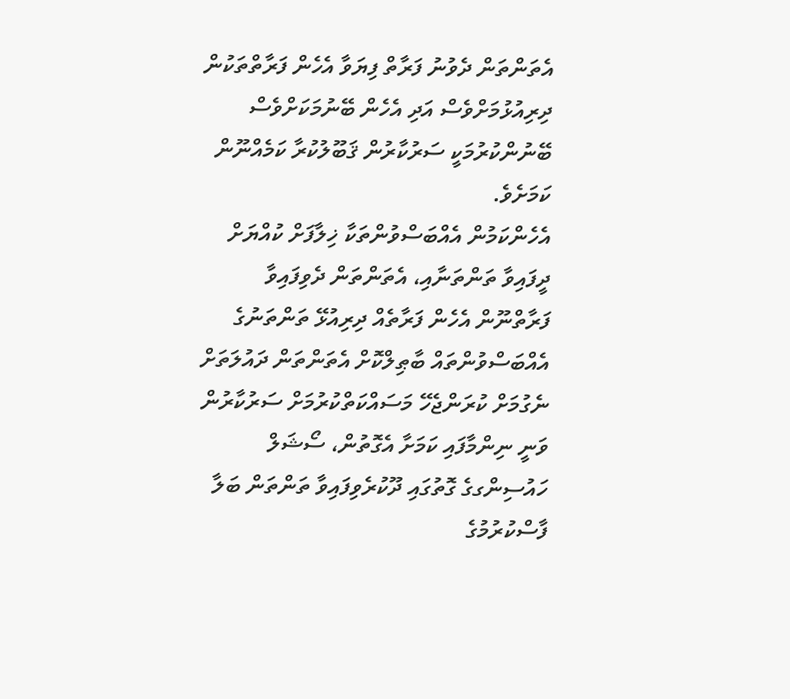އެތަންތަން ދެވުނު ފަރާތް ފިޔަވާ އެހެން ފަރާތްތަކުން ދިރިއުޅުމަށްވެސް އަދި އެހެން ބޭނުމަކަށްވެސް ބޭނުންކުރުމަކީ ސަރުކާރުން ޤަބޫލުކުރާ ކަމެއްނޫން ކަމަށެވެ.
އެހެންކަމުން އެއްބަސްވުންތަކާ ޚިލާފަށް ކުއްޔަށް ދީފައިވާ ތަންތަނާއި، އެތަންތަން ދެވިފައިވާ ފަރާތްނޫން އެހެން ފަރާތެއް ދިރިއުޅޭ ތަންތަނުގެ އެއްބަސްވުންތައް ބާޠިލްކޮށް އެތަންތަން ދައުލަތަށް ނެގުމަށް ކުރަންޖެހޭ މަސައްކަތްކުރުމަށް ސަރުކާރުން ވަނީ ނިންމާފައި ކަމަށާ އެގޮތުން، ސޯޝަލް ހައުސިންގގެ ގޮތުގައި ދޫކުރެވިފައިވާ ތަންތަން ބަލާ ފާސްކުރުމުގެ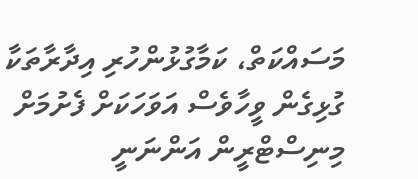މަސައްކަތް، ކަމާގުޅުންހުރި އިދާރާތަކާ ގުޅިގެން ވީހާވެސް އަވަހަކަށް ފެށުމަށް މިނިސްޓްރީން އަންނަނީ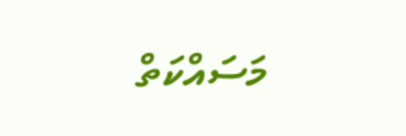މަސައްކަތް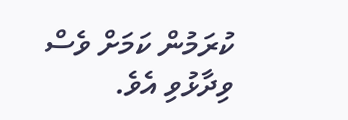ކުރަމުން ކަމަށް ވެސް ވިދާޅުވި އެވެ.